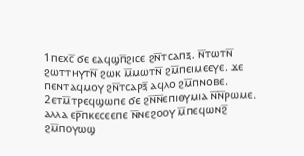1ⲡⲉⲭⲥ̅ ϭⲉ ⲉⲁϥϣⲡ̅ϩⲓⲥⲉ ϩⲛ̅ⲧⲥⲁⲡⲝ. ⲛ̅ⲧⲱⲧⲛ̅ ϩⲱⲧⲧⲏⲩⲧⲛ̅ ϩⲱⲕ ⲙ̅ⲙⲱⲧⲛ̅ ϩⲙ̅ⲡⲉⲓⲙⲉⲉⲩⲉ. ϫⲉ ⲡⲉⲛⲧⲁϥⲙⲟⲩ ϩⲛ̅ⲧⲥⲁⲣⲝ̅ ⲁϥⲗⲟ ϩⲙ̅ⲡⲛⲟⲃⲉ. 2ⲉⲧⲙ̅ⲧⲣⲉϥϣⲱⲡⲉ ϭⲉ ϩⲛ̅ⲛ̅ⲉⲡⲓⲑⲩⲙⲓⲁ ⲛ̅ⲛ̅ⲣⲱⲙⲉ. ⲁⲗⲗⲁ ⲉⲣ̅ⲡⲕⲉⲥⲉⲉⲡⲉ ⲛ̅ⲛⲉϩⲟⲟⲩ ⲙ̅ⲡⲉϥⲱⲛϩ̅ ϩⲙ̅ⲡⲟⲩⲱϣ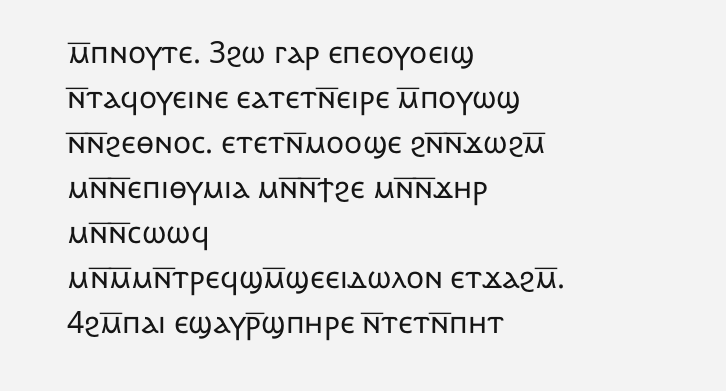ⲙ̅ⲡⲛⲟⲩⲧⲉ. 3ϩⲱ ⲅⲁⲣ ⲉⲡⲉⲟⲩⲟⲉⲓϣ ⲛ̅ⲧⲁϥⲟⲩⲉⲓⲛⲉ ⲉⲁⲧⲉⲧⲛ̅ⲉⲓⲣⲉ ⲙ̅ⲡⲟⲩⲱϣ ⲛ̅ⲛ̅ϩⲉⲑⲛⲟⲥ. ⲉⲧⲉⲧⲛ̅ⲙⲟⲟϣⲉ ϩⲛ̅ⲛ̅ϫⲱϩⲙ̅ ⲙⲛ̅ⲛ̅ⲉⲡⲓⲑⲩⲙⲓⲁ ⲙⲛ̅ⲛ̅ϯϩⲉ ⲙⲛ̅ⲛ̅ϫⲏⲣ ⲙⲛ̅ⲛ̅ⲥⲱⲱϥ ⲙⲛ̅ⲙ̅ⲙⲛ̅ⲧⲣⲉϥϣⲙ̅ϣⲉⲉⲓⲇⲱⲗⲟⲛ ⲉⲧϫⲁϩⲙ̅. 4ϩⲙ̅ⲡⲁⲓ ⲉϣⲁⲩⲣ̅ϣⲡⲏⲣⲉ ⲛ̅ⲧⲉⲧⲛ̅ⲡⲏⲧ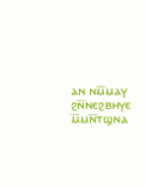ⲁⲛ ⲛⲙ̅ⲙⲁⲩ ϩⲛ̅ⲛⲉϩⲃⲏⲩⲉ ⲙ̅ⲙⲛ̅ⲧϣⲛⲁ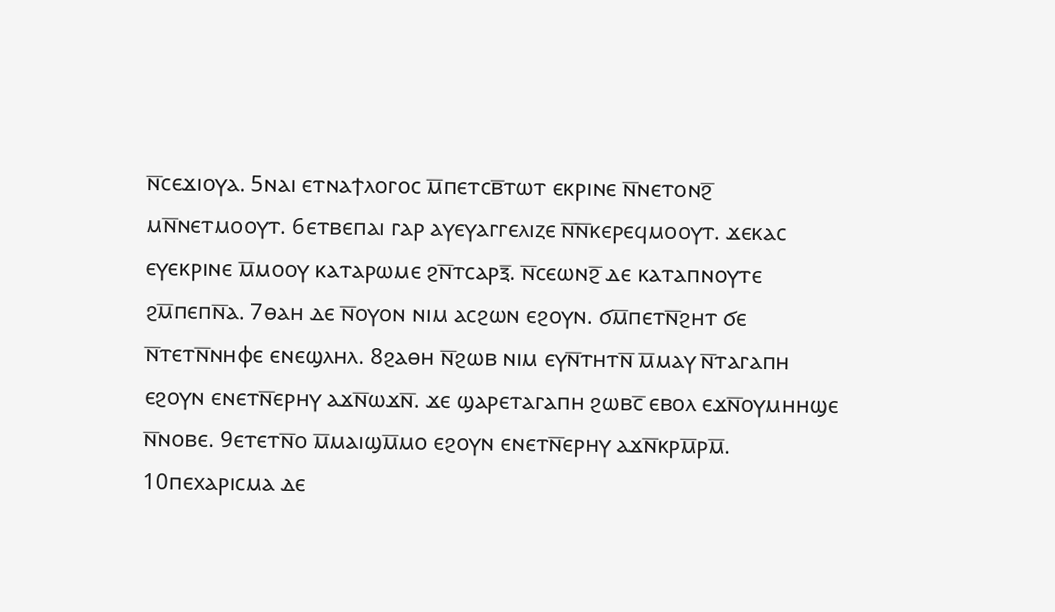ⲛ̅ⲥⲉϫⲓⲟⲩⲁ. 5ⲛⲁⲓ ⲉⲧⲛⲁϯⲗⲟⲅⲟⲥ ⲙ̅ⲡⲉⲧⲥⲃ̅ⲧⲱⲧ ⲉⲕⲣⲓⲛⲉ ⲛ̅ⲛⲉⲧⲟⲛϩ̅ ⲙⲛ̅ⲛⲉⲧⲙⲟⲟⲩⲧ. 6ⲉⲧⲃⲉⲡⲁⲓ ⲅⲁⲣ ⲁⲩⲉⲩⲁⲅⲅⲉⲗⲓⲍⲉ ⲛ̅ⲛ̅ⲕⲉⲣⲉϥⲙⲟⲟⲩⲧ. ϫⲉⲕⲁⲥ ⲉⲩⲉⲕⲣⲓⲛⲉ ⲙ̅ⲙⲟⲟⲩ ⲕⲁⲧⲁⲣⲱⲙⲉ ϩⲛ̅ⲧⲥⲁⲣⲝ̅. ⲛ̅ⲥⲉⲱⲛϩ̅ ⲇⲉ ⲕⲁⲧⲁⲡⲛⲟⲩⲧⲉ ϩⲙ̅ⲡⲉⲡⲛ̅ⲁ. 7ⲑⲁⲏ ⲇⲉ ⲛ̅ⲟⲩⲟⲛ ⲛⲓⲙ ⲁⲥϩⲱⲛ ⲉϩⲟⲩⲛ. ϭⲙ̅ⲡⲉⲧⲛ̅ϩⲏⲧ ϭⲉ ⲛ̅ⲧⲉⲧⲛ̅ⲛⲏⲫⲉ ⲉⲛⲉϣⲗⲏⲗ. 8ϩⲁⲑⲏ ⲛ̅ϩⲱⲃ ⲛⲓⲙ ⲉⲩⲛ̅ⲧⲏⲧⲛ̅ ⲙ̅ⲙⲁⲩ ⲛ̅ⲧⲁⲅⲁⲡⲏ ⲉϩⲟⲩⲛ ⲉⲛⲉⲧⲛ̅ⲉⲣⲏⲩ ⲁϫⲛ̅ⲱϫⲛ̅. ϫⲉ ϣⲁⲣⲉⲧⲁⲅⲁⲡⲏ ϩⲱⲃⲥ̅ ⲉⲃⲟⲗ ⲉϫⲛ̅ⲟⲩⲙⲏⲏϣⲉ ⲛ̅ⲛⲟⲃⲉ. 9ⲉⲧⲉⲧⲛ̅ⲟ ⲙ̅ⲙⲁⲓϣⲙ̅ⲙⲟ ⲉϩⲟⲩⲛ ⲉⲛⲉⲧⲛ̅ⲉⲣⲏⲩ ⲁϫⲛ̅ⲕⲣⲙ̅ⲣⲙ̅. 10ⲡⲉⲭⲁⲣⲓⲥⲙⲁ ⲇⲉ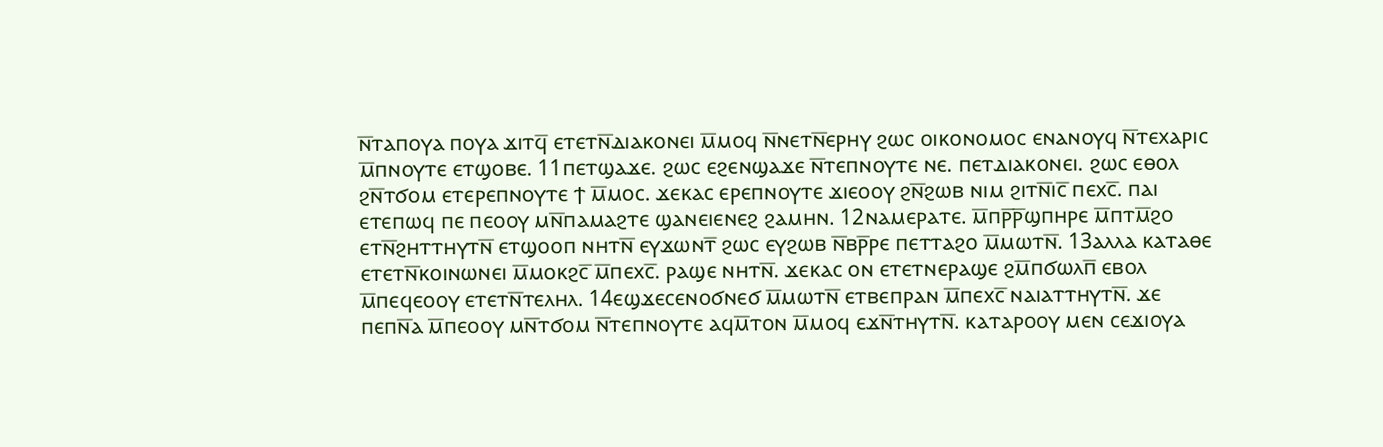ⲛ̅ⲧⲁⲡⲟⲩⲁ ⲡⲟⲩⲁ ϫⲓⲧϥ̅ ⲉⲧⲉⲧⲛ̅ⲇⲓⲁⲕⲟⲛⲉⲓ ⲙ̅ⲙⲟϥ ⲛ̅ⲛⲉⲧⲛ̅ⲉⲣⲏⲩ ϩⲱⲥ ⲟⲓⲕⲟⲛⲟⲙⲟⲥ ⲉⲛⲁⲛⲟⲩϥ ⲛ̅ⲧⲉⲭⲁⲣⲓⲥ ⲙ̅ⲡⲛⲟⲩⲧⲉ ⲉⲧϣⲟⲃⲉ. 11ⲡⲉⲧϣⲁϫⲉ. ϩⲱⲥ ⲉϩⲉⲛϣⲁϫⲉ ⲛ̅ⲧⲉⲡⲛⲟⲩⲧⲉ ⲛⲉ. ⲡⲉⲧⲇⲓⲁⲕⲟⲛⲉⲓ. ϩⲱⲥ ⲉⲑⲟⲗ ϩⲛ̅ⲧϭⲟⲙ ⲉⲧⲉⲣⲉⲡⲛⲟⲩⲧⲉ ϯ ⲙ̅ⲙⲟⲥ. ϫⲉⲕⲁⲥ ⲉⲣⲉⲡⲛⲟⲩⲧⲉ ϫⲓⲉⲟⲟⲩ ϩⲛ̅ϩⲱⲃ ⲛⲓⲙ ϩⲓⲧⲛ̅ⲓⲥ̅ ⲡⲉⲭⲥ̅. ⲡⲁⲓ ⲉⲧⲉⲡⲱϥ ⲡⲉ ⲡⲉⲟⲟⲩ ⲙⲛ̅ⲡⲁⲙⲁϩⲧⲉ ϣⲁⲛⲉⲓⲉⲛⲉϩ ϩⲁⲙⲏⲛ. 12ⲛⲁⲙⲉⲣⲁⲧⲉ. ⲙ̅ⲡⲣ̅ⲣ̅ϣⲡⲏⲣⲉ ⲙ̅ⲡⲧⲙ̅ϩⲟ ⲉⲧⲛ̅ϩⲏⲧⲧⲏⲩⲧⲛ̅ ⲉⲧϣⲟⲟⲡ ⲛⲏⲧⲛ̅ ⲉⲩϫⲱⲛⲧ̅ ϩⲱⲥ ⲉⲩϩⲱⲃ ⲛ̅ⲃⲣ̅ⲣⲉ ⲡⲉⲧⲧⲁϩⲟ ⲙ̅ⲙⲱⲧⲛ̅. 13ⲁⲗⲗⲁ ⲕⲁⲧⲁⲑⲉ ⲉⲧⲉⲧⲛ̅ⲕⲟⲓⲛⲱⲛⲉⲓ ⲙ̅ⲙⲟⲕϩⲥ̅ ⲙ̅ⲡⲉⲭⲥ̅. ⲣⲁϣⲉ ⲛⲏⲧⲛ̅. ϫⲉⲕⲁⲥ ⲟⲛ ⲉⲧⲉⲧⲛⲉⲣⲁϣⲉ ϩⲙ̅ⲡϭⲱⲗⲡ̅ ⲉⲃⲟⲗ ⲙ̅ⲡⲉϥⲉⲟⲟⲩ ⲉⲧⲉⲧⲛ̅ⲧⲉⲗⲏⲗ. 14ⲉϣϫⲉⲥⲉⲛⲟϭⲛⲉϭ ⲙ̅ⲙⲱⲧⲛ̅ ⲉⲧⲃⲉⲡⲣⲁⲛ ⲙ̅ⲡⲉⲭⲥ̅ ⲛⲁⲓⲁⲧⲧⲏⲩⲧⲛ̅. ϫⲉ ⲡⲉⲡⲛ̅ⲁ ⲙ̅ⲡⲉⲟⲟⲩ ⲙⲛ̅ⲧϭⲟⲙ ⲛ̅ⲧⲉⲡⲛⲟⲩⲧⲉ ⲁϥⲙ̅ⲧⲟⲛ ⲙ̅ⲙⲟϥ ⲉϫⲛ̅ⲧⲏⲩⲧⲛ̅. ⲕⲁⲧⲁⲣⲟⲟⲩ ⲙⲉⲛ ⲥⲉϫⲓⲟⲩⲁ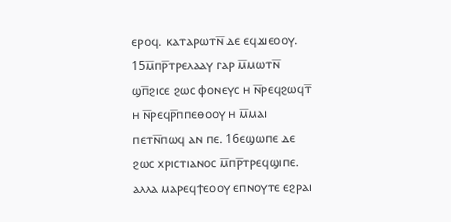ⲉⲣⲟϥ. ⲕⲁⲧⲁⲣⲱⲧⲛ̅ ⲇⲉ ⲉϥϫⲓⲉⲟⲟⲩ. 15ⲙ̅ⲡⲣ̅ⲧⲣⲉⲗⲁⲁⲩ ⲅⲁⲣ ⲙ̅ⲙⲱⲧⲛ̅ ϣⲡ̅ϩⲓⲥⲉ ϩⲱⲥ ⲫⲟⲛⲉⲩⲥ ⲏ ⲛ̅ⲣⲉϥϩⲱϥⲧ̅ ⲏ ⲛ̅ⲣⲉϥⲣ̅ⲡⲡⲉⲑⲟⲟⲩ ⲏ ⲙ̅ⲙⲁⲓ ⲡⲉⲧⲛ̅ⲡⲱϥ ⲁⲛ ⲡⲉ. 16ⲉϣⲱⲡⲉ ⲇⲉ ϩⲱⲥ ⲭⲣⲓⲥⲧⲓⲁⲛⲟⲥ ⲙ̅ⲡⲣ̅ⲧⲣⲉϥϣⲓⲡⲉ. ⲁⲗⲗⲁ ⲙⲁⲣⲉϥϯⲉⲟⲟⲩ ⲉⲡⲛⲟⲩⲧⲉ ⲉϩⲣⲁⲓ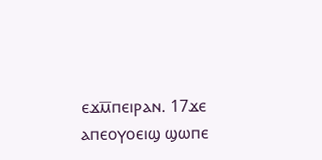ⲉϫⲙ̅ⲡⲉⲓⲣⲁⲛ. 17ϫⲉ ⲁⲡⲉⲟⲩⲟⲉⲓϣ ϣⲱⲡⲉ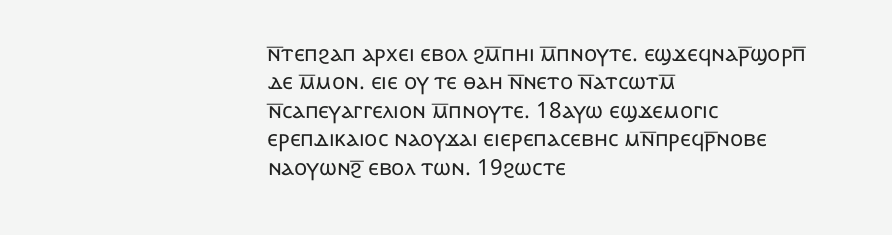ⲛ̅ⲧⲉⲡϩⲁⲡ ⲁⲣⲭⲉⲓ ⲉⲃⲟⲗ ϩⲙ̅ⲡⲏⲓ ⲙ̅ⲡⲛⲟⲩⲧⲉ. ⲉϣϫⲉϥⲛⲁⲣ̅ϣⲟⲣⲡ̅ ⲇⲉ ⲙ̅ⲙⲟⲛ. ⲉⲓⲉ ⲟⲩ ⲧⲉ ⲑⲁⲏ ⲛ̅ⲛⲉⲧⲟ ⲛ̅ⲁⲧⲥⲱⲧⲙ̅ ⲛ̅ⲥⲁⲡⲉⲩⲁⲅⲅⲉⲗⲓⲟⲛ ⲙ̅ⲡⲛⲟⲩⲧⲉ. 18ⲁⲩⲱ ⲉϣϫⲉⲙⲟⲅⲓⲥ ⲉⲣⲉⲡⲇⲓⲕⲁⲓⲟⲥ ⲛⲁⲟⲩϫⲁⲓ ⲉⲓⲉⲣⲉⲡⲁⲥⲉⲃⲏⲥ ⲙⲛ̅ⲡⲣⲉϥⲣ̅ⲛⲟⲃⲉ ⲛⲁⲟⲩⲱⲛϩ̅ ⲉⲃⲟⲗ ⲧⲱⲛ. 19ϩⲱⲥⲧⲉ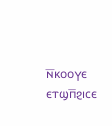ⲛ̅ⲕⲟⲟⲩⲉ ⲉⲧϣⲡ̅ϩⲓⲥⲉ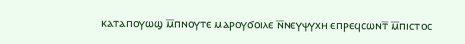ⲕⲁⲧⲁⲡⲟⲩⲱϣ ⲙ̅ⲡⲛⲟⲩⲧⲉ ⲙⲁⲣⲟⲩϭⲟⲓⲗⲉ ⲛ̅ⲛⲉⲩⲯⲩⲭⲏ ⲉⲡⲣⲉϥⲥⲱⲛⲧ̅ ⲙ̅ⲡⲓⲥⲧⲟⲥ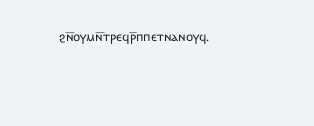ϩⲛ̅ⲟⲩⲙⲛ̅ⲧⲣⲉϥⲣ̅ⲡⲡⲉⲧⲛⲁⲛⲟⲩϥ.